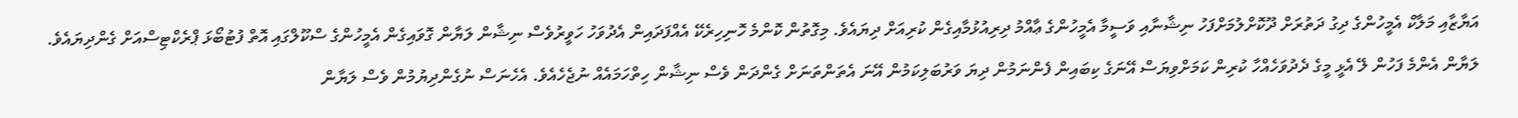އަޔާޒާއި މަލާކް އެމީހުންގެ ދިގު ދަތުރަށް ދޫކޮށްލުމަށްފަހު ނިޝާނާއި ވަސީމާ އެމީހުންގެ ޢާއްމު ދިރިއުޅުމާއިގެން ކުރިއަށް ދިޔައެވެ. މިގޮތުން ކޮންމެ ހޮނިހިރެކޭ އެއްފަދައިން އެދުވަހު ހަވީރުވެސް ނިޝާން ލަޔާން ގޮވައިގެން އެމީހުންގެ ސްކޫލްގައި އޮތް ފުޓުބޯޅަ ޕްރެކްޓިސްއަށް ގެންދިޔައެވެ. ލަޔާން އެންމެ ފަހުން ލޭ އެޅީ މީގެ ދެދުވަހެއްހާ ކުރިން ކަމަށްވިޔަސް އޭނަގެ ކިބައިން ފެންނަމުން ދިޔަ ވަރުބަލިކަމުން އޭނަ އެތަންތަނަށް ގެންދަން ވެސް ނިޝާން ހިތްހަމައެއް ނުޖެހެއެވެ. އެހެނަސް ނުގެންދިޔުމުން ވެސް ލަޔާން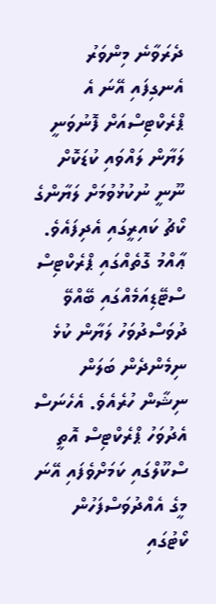ދެރަވާނެ މިންވަރު އެނގިފައި އޭނަ އެ ޕްރެކްޓިސްއަށް ފޮނުވަނީ ލަޔާން ލައްވައި ކުޑަކޮށް ނޫނީ ނުކުޅުވުމަށް ލަޔާންގެ ކޯޗު ކައިރީގައި އެދިފައެވެ. ޢާއްމު ގޮތެއްގައި ޕްރެކްޓިސް ސްޓޭޑިއަމެއްގައި ބޭއްވޭ ދުވަސްދުވަހު ލަޔާން ކުޅެ ނިމެންދެން ބަލަން ނިޝާން ހުރެއެވެ. އެހެނަސް އެދުވަހު ޕްރެކްޓިސް އޮތީ ސްކޫލްގައި ކަމަށްވެފައި އޭނަ މީގެ އެއްދުވަސްފަހުން ކޯޓުގައި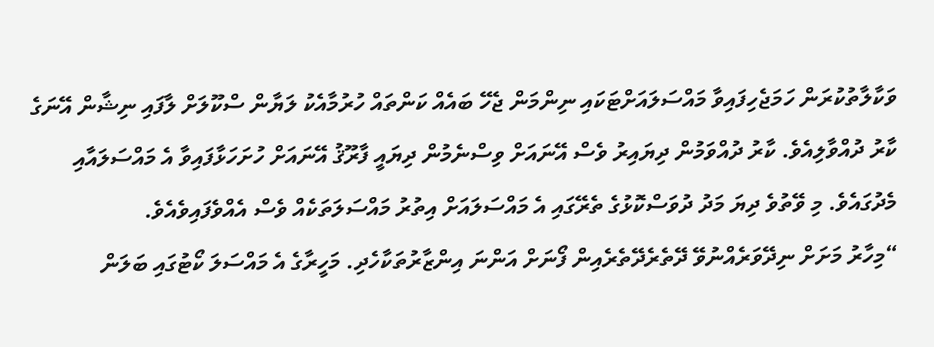ވަކާލާތުކުރަން ހަމަޖެހިފައިވާ މައްސަލައަށްޓަކައި ނިންމަން ޖެހޭ ބައެއް ކަންތައް ހުރުމާއެކު ލަޔާން ސްކޫލަށް ލާފައި ނިޝާން އޭނަގެ ކާރު ދުއްވާލިއެވެ. ކާރު ދުއްވަމުން ދިޔައިރު ވެސް އޭނައަށް ވިސްނެމުން ދިޔައީ ފާރޫޤު އޭނައަށް ހުށަހަޅާފައިވާ އެ މައްސަލައާއި މެދުގައެވެ. މި ވޭތުވެ ދިޔަ މަދު ދުވަސްކޮޅުގެ ތެރޭގައި އެ މައްސަލައަށް އިތުރު މައްސަލަތަކެއް ވެސް އެއްވެފައިވެއެވެ.
“މިހާރު މަށަށް ނިދޭވަރެއްނުވޭ ދޭތެރެދޭތެރެއިން ފޯނަށް އަންނަ އިންޒާރުތަކާހެދި. މަހީރާގެ އެ މައްސަލަ ކޯޓުގައި ބަލަން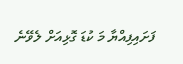ފަށައިފިއްޔާ މަ ކުޑަ ގޮޅިއަށް ލެވޭނެ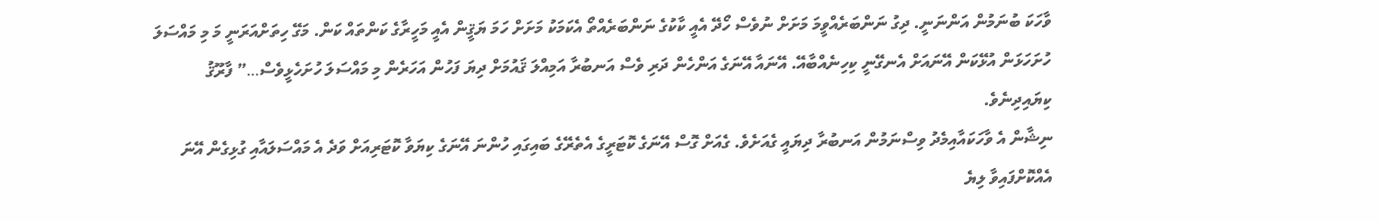ވާހަކަ ބުނަމުން އަންނަނީ. ދިގު ނަންބަރެއްވީމަ މަށަށް ނުވެސް ހޯދޭ އެއީ ކާކުގެ ނަންބަރެއްތޯ އެކަމަކު މަށަށް ހަމަ ޔަޤީން އެއީ މަހީރާގެ ކަންތައް ކަން. މަގޭ ހިތަށްއަރަނީ މަ މި މައްސަލަ ހުށަހަޅަން އުޅޭކަން އޭނައަށް އެނގޭނީ ކިހިނެއްބާއޭ. އޭނައާ އޭނަގެ އަންހެން ދަރި ވެސް އަނބުރާ އަމިއްލަ ޤައުމަށް ދިޔަ ފަހުން އަހަރެން މި މައްސަލަ ހުށަހެޅީވެސް…” ފާރޫޤު ކިޔައިދިނެވެ.
ނިޝާން އެ ވާހަކައާއިމެދު ވިސްނަމުން އަނބުރާ ދިޔައީ ގެއަށެވެ. ގެއަށް ގޮސް އޭނަގެ ކޮޓަރީގެ އެތެރޭގެ ބައިގައި ހުންނަ އޭނަގެ ކިޔަވާ ކޮޓަރިއަށް ވަދެ އެ މައްސަލައާއި ގުޅިގެން އޭނަ އެއްކޮށްފައިވާ ލިޔެ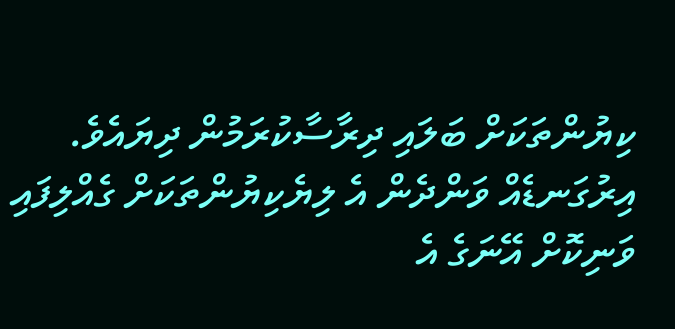ކިޔުންތަކަށް ބަލައި ދިރާސާކުރަމުން ދިޔައެވެ. އިރުގަނޑެއް ވަންދެން އެ ލިޔެކިޔުންތަކަށް ގެއްލިފައި ވަނިކޮށް އޭނަގެ އެ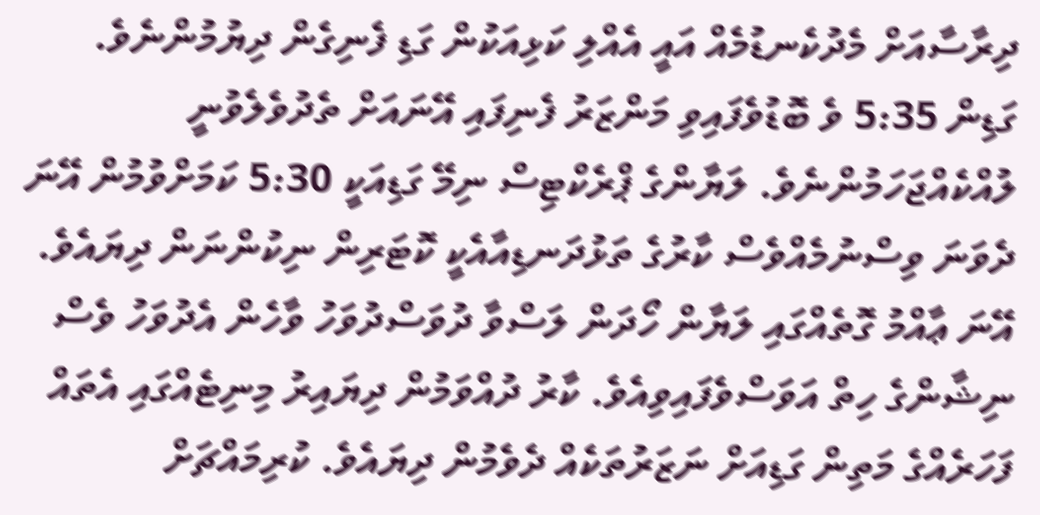ދިރާސާއަށް މެދުކެނޑުމެއް އައީ އެއްލި ކަޅިއަކުން ގަޑި ފެނިގެން ދިޔުމުންނެވެ. ގަޑިން 5:35 ވެ ބޮޑުވެފައިވި މަންޒަރު ފެނިފައި އޭނައަށް ތެދުވެލެވުނީ ލުއްކެއްޖަހަމުންނެވެ. ލަޔާންގެ ޕްރެކްޓިސް ނިމޭ ގަޑިއަކީ 5:30 ކަމަށްވުމުން އޭނަ ދެވަނަ ވިސްނުމެއްވެސް ކާރުގެ ތަޅުދަނޑިއާއެކީ ކޮޓަރިން ނިކުންނަން ދިޔައެވެ.
އޭނަ ޢާއްމު ގޮތެއްގައި ލަޔާން ހޯދަން ލަސްވާ ދުވަސްދުވަހު ވާހެން އެދުވަހު ވެސް ނިޝާންގެ ހިތް އަވަސްވެފައިވިއެވެ. ކާރު ދުއްވަމުން ދިޔައިރު މިނިޓެއްގައި އެތައް ފަހަރެއްގެ މަތިން ގަޑިއަށް ނަޒަރުތަކެއް ދެވެމުން ދިޔައެވެ. ކުރިމައްޗަށް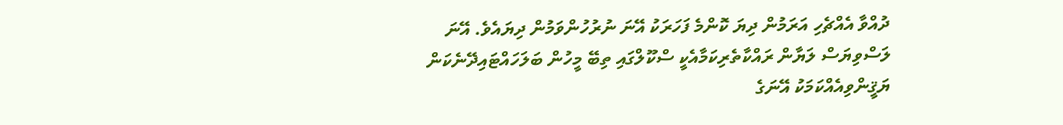ދުއްވާ އެއްޗެހި އަރަމުން ދިޔަ ކޮންމެ ފަހަރަކު އޭނަ ނުރުހުންވަމުން ދިޔައެވެ. އޭނަ ލަސްވިޔަސް ލަޔާން ރައްކާތެރިކަމާއެކީ ސްކޫލްގައި ތިބޭ މީހުން ބަލަހައްޓައިދޭނެކަން ޔަޤީންވިއެއްކަމަކު އޭނަގެ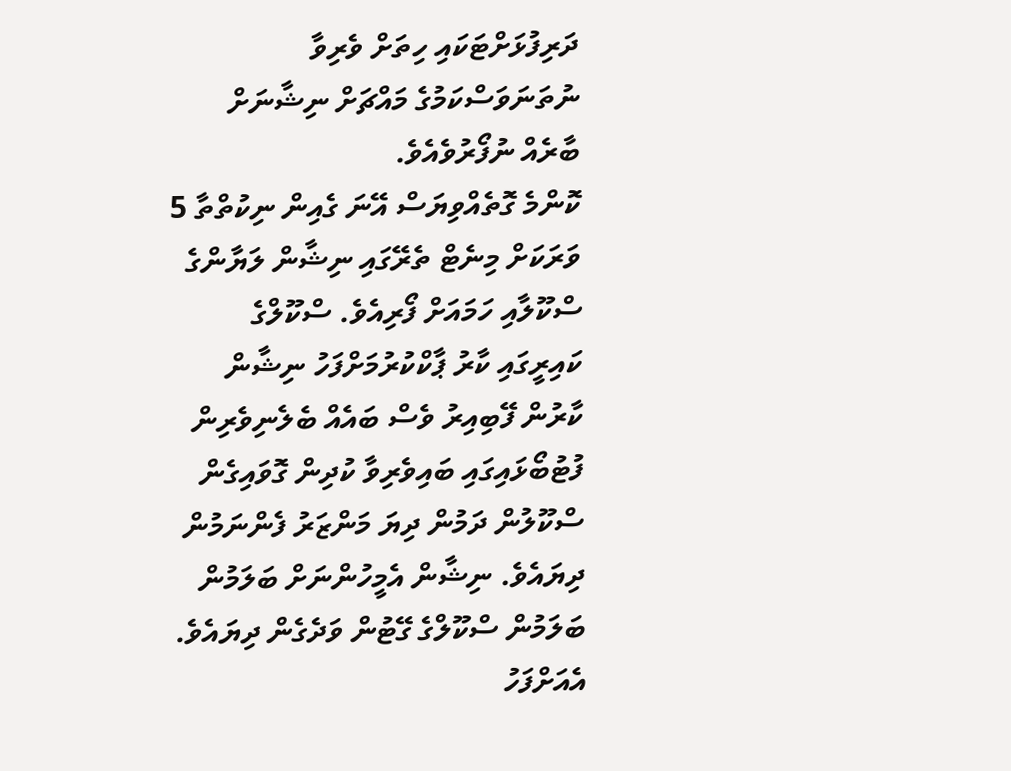ދަރިފުޅަށްޓަކައި ހިތަށް ވެރިވާ ނުތަނަވަސްކަމުގެ މައްޗަށް ނިޝާނަށް ބާރެއް ނުފޯރުވެއެވެ.
ކޮންމެ ގޮތެއްވިޔަސް އޭނަ ގެއިން ނިކުތްތާ 5 ވަރަކަށް މިނެޓް ތެރޭގައި ނިޝާން ލަޔާންގެ ސްކޫލާއި ހަމައަށް ފޯރިއެވެ. ސްކޫލްގެ ކައިރީގައި ކާރު ޕާކްކުރުމަށްފަހު ނިޝާން ކާރުން ފޭބިއިރު ވެސް ބައެއް ބެލެނިވެރިން ފުޓުބޯޅައިގައި ބައިވެރިވާ ކުދިން ގޮވައިގެން ސްކޫލުން ދަމުން ދިޔަ މަންޒަރު ފެންނަމުން ދިޔައެވެ. ނިޝާން އެމީހުންނަށް ބަލަމުން ބަލަމުން ސްކޫލްގެ ގޭޓުން ވަދެގެން ދިޔައެވެ. އެއަށްފަހު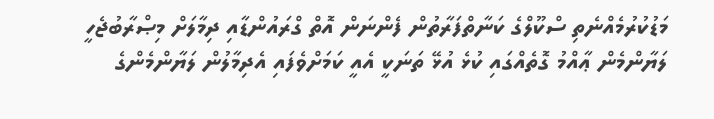މަޑުކުރުމެއްނެތި ސްކޫލްގެ ކަނާތްފަރާތުން ފެންނަން އޮތް ގްރައުންޑާއި ދިމާލަށް މިޞްރާބުޖެހީ ލަޔާންމެން ޢާއްމު ގޮތެއްގައި ކުޅެ އުޅޭ ތަނަކީ އެއީ ކަމަށްވެފައި އެދިމާލުން ލަޔާންމެންގެ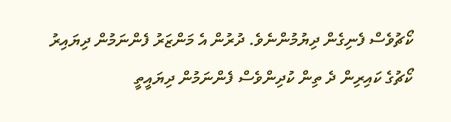ކޯޗުވެސް ފެނިގެން ދިޔުމުންނެވެ. ދުރުން އެ މަންޒަރު ފެންނަމުން ދިޔައިރު ކޯޗުގެ ކައިރިން ދެ ތިން ކުދިންވެސް ފެންނަމުން ދިޔައީތީ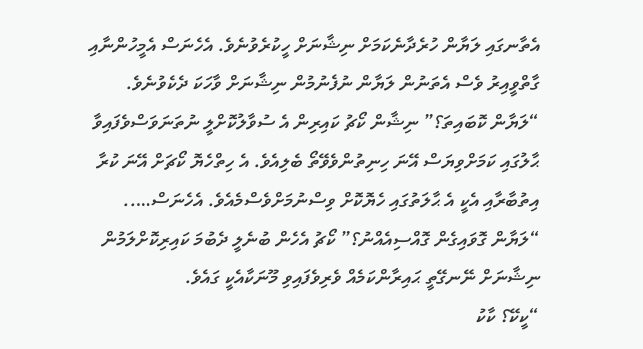އެތާނގައި ލަޔާން ހުރެދާނެކަމަށް ނިޝާނަށް ހީކުރެވުނެވެ. އެހެނަސް އެމީހުންނާއި ގާތްވީއިރު ވެސް އެތަނުން ލަޔާން ނުފެނުމުން ނިޝާނަށް ވާހަކަ ދެކެވުނެވެ.
“ލަޔާން ކޮބައިތަ؟” ނިޝާން ކޯޗު ކައިރިން އެ ސުވާލުކޮށްލީ ނުތަނަވަސްވެފައިވާ ޙާލުގައި ކަމަށްވިޔަސް އޭނަ ހިނިތުންވެވޭތޯ ބެލިއެވެ. އެ ހިތްހެޔޮ ކޯޗަށް އޭނަ ކުރާ އިތުބާރާއި އެކީ އެ ޙާލަތުގައި ހެޔޮކޮށް ވިސްނުމަށްވެސްމެއެވެ. އެހެނަސް…..
“ލަޔާން ގޮވައިގެން ގޮއްސިއެއްނު؟” ކޯޗު އެހެން ބުނެލީ ދެބުމަ ކައިރިކޮށްލަމުން ނިޝާނަށް ނޭނގޭތީ ޙައިރާންކަމެއް ވެރިވެފައިވި މޫނަކާއެކީ ގައެވެ.
“ކީކޭ؟ ކާކު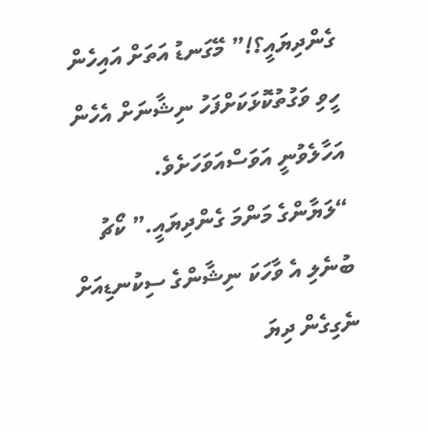ގެންދިޔައީ؟!” މޭގަނޑު އަތަށް އައިހެން ހީވި ވަގުތުކޮޅަކަށްފަހު ނިޝާނަށް އެހެން އަހާލެވުނީ އަވަސްއަވަހަށެވެ.
“ލަޔާންގެ މަންމަ ގެންދިޔައީ.” ކޯޗު ބުނެލި އެ ވާހަކަ ނިޝާންގެ ސިކުނޑިއަށް ނެގިގެން ދިޔަ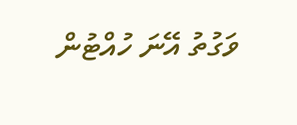ވަގުތު އޭނަ ހުއްޓުން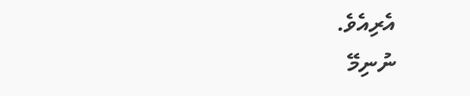އެރިއެވެ.
ނުނިމޭ